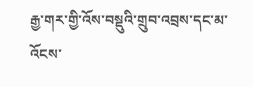རྒྱ་གར་གྱི་འོས་བསྡུའི་གྲུབ་འབྲས་དང་མ་འོངས་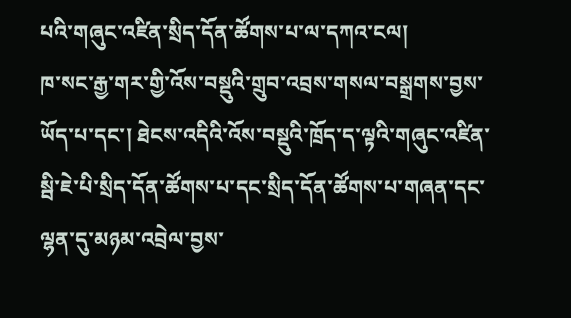པའི་གཞུང་འཛིན་སྲིད་དོན་ཚོགས་པ་ལ་དཀའ་ངལ།
ཁ་སང་རྒྱ་གར་གྱི་འོས་བསྡུའི་གྲུབ་འབྲས་གསལ་བསྒྲགས་བྱས་ཡོད་པ་དང་། ཐེངས་འདིའི་འོས་བསྡུའི་ཁྲོད་ད་ལྟའི་གཞུང་འཛིན་སྦི་ཇེ་པི་སྲིད་དོན་ཚོགས་པ་དང་སྲིད་དོན་ཚོགས་པ་གཞན་དང་ལྷན་དུ་མཉམ་འབྲེལ་བྱས་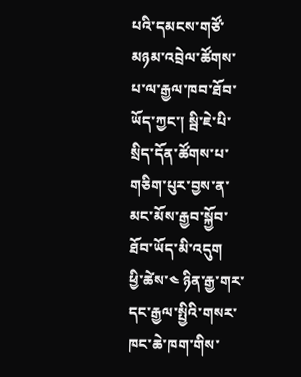པའི་དམངས་གཙོ་མཉམ་འབྲེལ་ཚོགས་པ་ལ་རྒྱལ་ཁབ་ཐོབ་ཡོད་ཀྱང་། སྦི་ཇེ་པི་སྲིད་དོན་ཚོགས་པ་གཅིག་པུར་བྱས་ན་མང་མོས་རྒྱབ་སྐྱོབ་ཐོབ་ཡོད་མི་འདུག
ཕྱི་ཚེས་༤ ཉིན་རྒྱ་གར་དང་རྒྱལ་སྤྱིའི་གསར་ཁང་ཆེ་ཁག་གིས་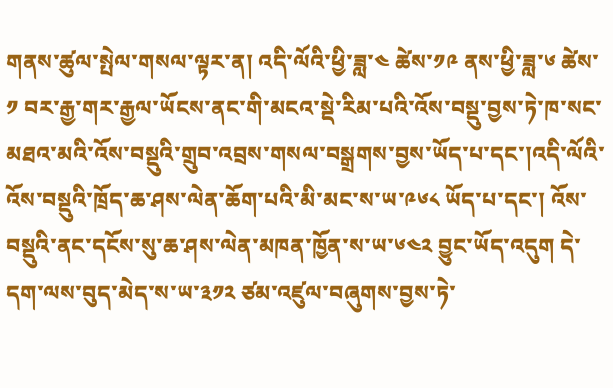གནས་ཚུལ་སྤེལ་གསལ་ལྟར་ན། འདི་ལོའི་ཕྱི་ཟླ་༤ ཚེས་༡༩ ནས་ཕྱི་ཟླ་༦ ཚེས་༡ བར་རྒྱ་གར་རྒྱལ་ཡོངས་ནང་གི་མངའ་སྡེ་རིམ་པའི་འོས་བསྡུ་བྱས་ཏེ་ཁ་སང་མཐའ་མའི་འོས་བསྡུའི་གྲུབ་འབྲས་གསལ་བསྒྲགས་བྱས་ཡོད་པ་དང་།འདི་ལོའི་འོས་བསྡུའི་ཁྲོད་ཆ་ཤས་ལེན་ཆོག་པའི་མི་མང་ས་ཡ་༩༦༨ ཡོད་པ་དང་། འོས་བསྡུའི་ནང་དངོས་སུ་ཆ་ཤས་ལེན་མཁན་ཁྱོན་ས་ཡ་༦༤༢ བྱུང་ཡོད་འདུག དེ་དག་ལས་བུད་མེད་ས་ཡ་༣༡༢ ཙམ་འཛུལ་བཞུགས་བྱས་ཏེ་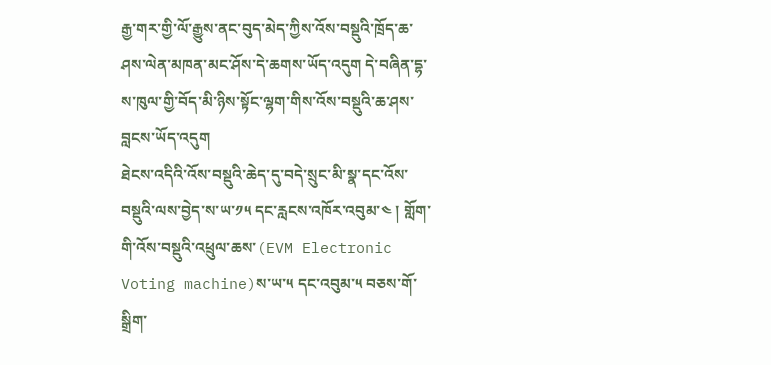རྒྱ་གར་གྱི་ལོ་རྒྱུས་ནང་བུད་མེད་ཀྱིས་འོས་བསྡུའི་ཁྲོད་ཆ་ཤས་ལེན་མཁན་མང་ཤོས་དེ་ཆགས་ཡོད་འདུག དེ་བཞིན་དྷ་ས་ཁུལ་གྱི་བོད་མི་ཉིས་སྟོང་ལྷག་གིས་འོས་བསྡུའི་ཆ་ཤས་བླངས་ཡོད་འདུག
ཐེངས་འདིའི་འོས་བསྡུའི་ཆེད་དུ་བདེ་སྲུང་མི་སྣ་དང་འོས་བསྡུའི་ལས་བྱེད་ས་ཡ་༡༥ དང་རླངས་འཁོར་འབུམ་༤ ། གློག་གི་འོས་བསྡུའི་འཕྲུལ་ཆས་(EVM Electronic Voting machine)ས་ཡ་༥ དང་འབུམ་༥ བཅས་གོ་སྒྲིག་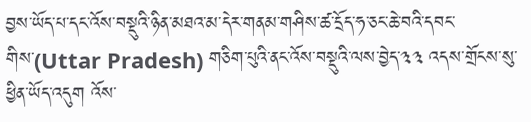བྱས་ཡོད་པ་དང་འོས་བསྡུའི་ཉིན་མཐའ་མ་དེར་གནམ་གཤིས་ཚ་དྲོད་ཧ་ཅང་ཆེ་བའི་དབང་གིས་(Uttar Pradesh) གཅིག་པུའི་ནང་འོས་བསྡུའི་ལས་བྱེད་༣༣ འདས་གྲོངས་སུ་ཕྱིན་ཡོད་འདུག འོས་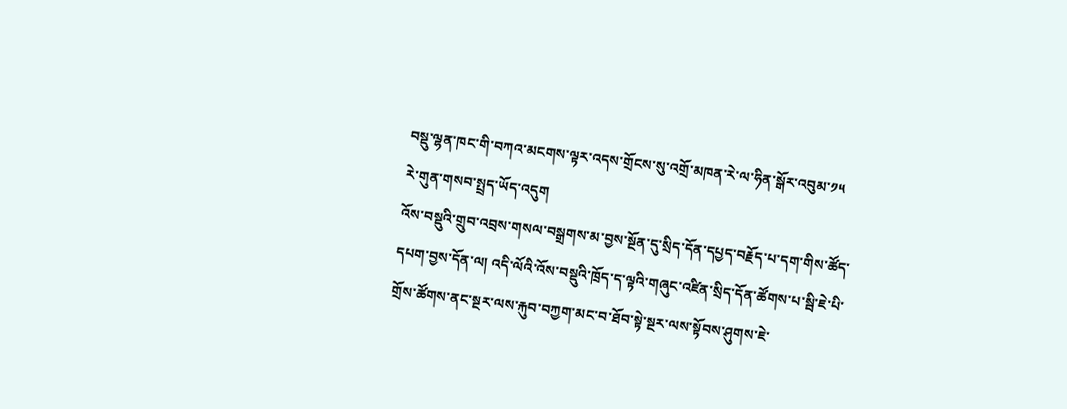བསྡུ་ལྷན་ཁང་གི་བཀའ་མངགས་ལྟར་འདས་གྲོངས་སུ་འགྲོ་མཁན་རེ་ལ་ཧིན་སྒོར་འབུམ་༡༥ རེ་གུན་གསབ་སྤྲད་ཡོད་འདུག
འོས་བསྡུའི་གྲུབ་འབྲས་གསལ་བསྒྲགས་མ་བྱས་སྔོན་དུ་སྲིད་དོན་དཔྱད་བརྗོད་པ་དག་གིས་ཚོད་དཔག་བྱས་དོན་ལ། འདི་ལོའི་འོས་བསྡུའི་ཁྲོད་ད་ལྟའི་གཞུང་འཛིན་སྲིད་དོན་ཚོགས་པ་སྦི་ཇེ་པི་གྲོས་ཚོགས་ནང་སྔར་ལས་རྐུབ་བཀྱག་མང་བ་ཐོབ་སྟེ་སྔར་ལས་སྟོབས་ཤུགས་ཇེ་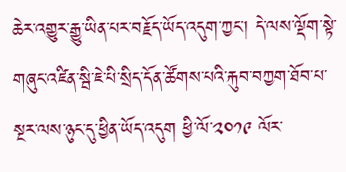ཆེར་འགྱུར་རྒྱུ་ཡིན་པར་བརྗོད་ཡོད་འདུག་ཀྱང་། དེ་ལས་ལྡོག་སྟེ་གཞུང་འཛིན་སྦི་ཇེ་པི་སྲིད་དོན་ཚོགས་པའི་རྐུབ་བཀྱག་ཐོབ་པ་སྔར་ལས་ཉུང་དུ་ཕྱིན་ཡོད་འདུག ཕྱི་ལོ་༢༠༡༩ ལོར་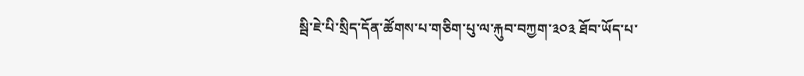སྦི་ཇེ་པི་སྲིད་དོན་ཚོགས་པ་གཅིག་པུ་ལ་རྐུབ་བཀྱག་༣༠༣ ཐོབ་ཡོད་པ་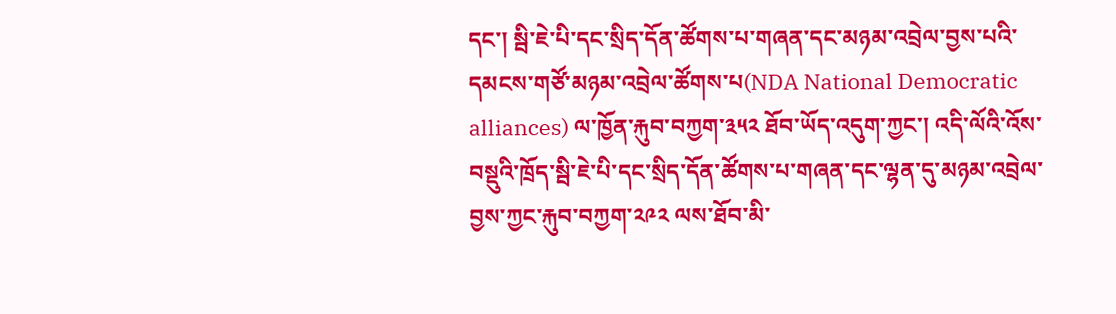དང་། སྦི་ཇེ་པི་དང་སྲིད་དོན་ཚོགས་པ་གཞན་དང་མཉམ་འབྲེལ་བྱས་པའི་དམངས་གཙོ་མཉམ་འབྲེལ་ཚོགས་པ(NDA National Democratic alliances) ལ་ཁྱོན་རྐུབ་བཀྱག་༣༥༢ ཐོབ་ཡོད་འདུག་ཀྱང་། འདི་ལོའི་འོས་བསྡུའི་ཁྲོད་སྦི་ཇེ་པི་དང་སྲིད་དོན་ཚོགས་པ་གཞན་དང་ལྷན་དུ་མཉམ་འབྲེལ་བྱས་ཀྱང་རྐུབ་བཀྱག་༢༩༢ ལས་ཐོབ་མི་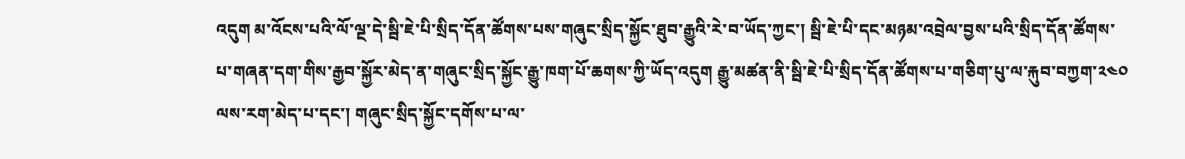འདུག མ་འོངས་པའི་ལོ་ལྔ་དེ་སྦི་ཇེ་པི་སྲིད་དོན་ཚོགས་པས་གཞུང་སྲིད་སྐྱོང་ཐུབ་རྒྱུའི་རེ་བ་ཡོད་ཀྱང་། སྦི་ཇེ་པི་དང་མཉམ་འབྲེལ་བྱས་པའི་སྲིད་དོན་ཚོགས་པ་གཞན་དག་གིས་རྒྱབ་སྐྱོར་མེད་ན་གཞུང་སྲིད་སྐྱོང་རྒྱུ་ཁག་པོ་ཆགས་ཀྱི་ཡོད་འདུག རྒྱུ་མཚན་ནི་སྦི་ཇེ་པི་སྲིད་དོན་ཚོགས་པ་གཅིག་པུ་ལ་རྐུབ་བཀྱག་༢༤༠ ལས་རག་མེད་པ་དང་། གཞུང་སྲིད་སྐྱོང་དགོས་པ་ལ་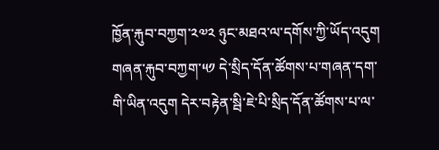ཁྱོན་རྐུབ་བཀྱག་༢༧༢ ཉུང་མཐའ་ལ་དགོས་ཀྱི་ཡོད་འདུག གཞན་རྐུབ་བཀྱག་༥༡ དེ་སྲིད་དོན་ཚོགས་པ་གཞན་དག་གི་ཡིན་འདུག དེར་བརྟེན་སྦི་ཇེ་པི་སྲིད་དོན་ཚོགས་པ་ལ་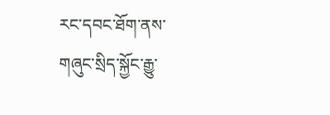རང་དབང་ཐོག་ནས་གཞུང་སྲིད་སྐྱོང་རྒྱུ་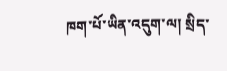ཁག་པོ་ཡིན་འདུག་ལ། སྲིད་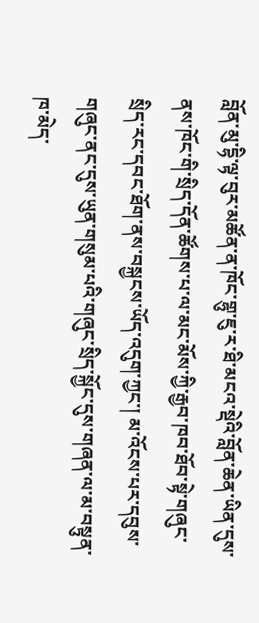བློན་མུ་དྷི་ལྟ་བུར་མཚོན་ན་ཁོང་གྷུ་ཇུ་ར་ཐི་མངའ་སྡེའི་བློན་ཆེན་ཡིན་དུས་ནས་ཁོང་གི་སྲིད་དོན་ཚོགས་པ་ལ་མང་མོས་ཀྱི་རྒྱབ་ཁབ་ཐོབ་སྟེ་གཞུང་སྲིད་རང་དབང་ཐོག་ནས་བསྐྱངས་ཡོད་འདུག་ཀྱང་། མ་འོངས་པར་དབུས་གཞུང་ནང་དུས་ཡུན་གསུམ་པའི་གཞུང་སྲིད་སྐྱོང་དུས་གཞན་ལ་མ་བསྟུན་ཁ་མེད་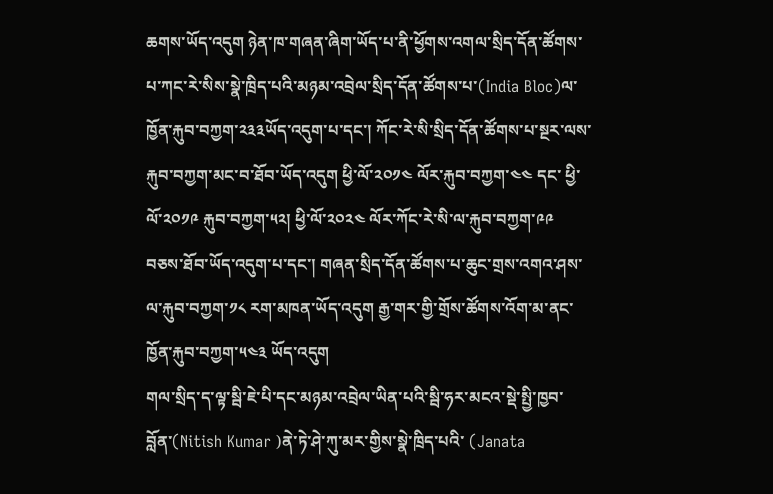ཆགས་ཡོད་འདུག ཉེན་ཁ་གཞན་ཞིག་ཡོད་པ་ནི་ཕྱོགས་འགལ་སྲིད་དོན་ཚོགས་པ་ཀང་རེ་སིས་སྣེ་ཁྲིད་པའི་མཉམ་འབྲེལ་སྲིད་དོན་ཚོགས་པ་(India Bloc)ལ་ཁྱོན་རྐུབ་བཀྱག་༢༣༣ཡོད་འདུག་པ་དང་། ཀོང་རེ་སི་སྲིད་དོན་ཚོགས་པ་སྔར་ལས་རྐུབ་བཀྱག་མང་བ་ཐོབ་ཡོད་འདུག ཕྱི་ལོ་༢༠༡༤ ལོར་རྐུབ་བཀྱག་༤༤ དང་ ཕྱི་ལོ་༢༠༡༩ རྐུབ་བཀྱག་༥༢། ཕྱི་ལོ་༢༠༢༤ ལོར་ཀོང་རེ་སི་ལ་རྐུབ་བཀྱག་༩༩ བཅས་ཐོབ་ཡོད་འདུག་པ་དང་། གཞན་སྲིད་དོན་ཚོགས་པ་ཆུང་གྲས་འགའ་ཤས་ལ་རྐུབ་བཀྱག་༡༨ རག་མཁན་ཡོད་འདུག རྒྱ་གར་གྱི་གྲོས་ཚོགས་འོག་མ་ནང་ཁྱོན་རྐུབ་བཀྱག་༥༤༣ ཡོད་འདུག
གལ་སྲིད་ད་ལྟ་སྦི་ཇེ་པི་དང་མཉམ་འབྲེལ་ཡིན་པའི་སྦི་ཧར་མངའ་སྡེ་སྤྱི་ཁྱབ་བློན་(Nitish Kumar )ནེ་ཏེ་ཤེ་ཀུ་མར་གྱིས་སྣེ་ཁྲིད་པའི་ (Janata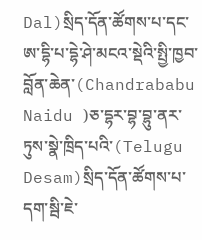Dal)སྲིད་དོན་ཚོགས་པ་དང་ཨ་དྷི་པ་དྷེ་ཤེ་མངའ་སྡེའི་སྤྱི་ཁྱབ་བློན་ཆེན་(Chandrababu Naidu )ཅ་དྷར་བྷ་བྷུ་ནར་ཏུས་སྣེ་ཁྲིད་པའི་(Telugu Desam)སྲིད་དོན་ཚོགས་པ་དག་སྦི་ཇེ་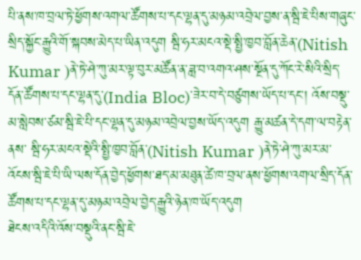པི་ནས་ཁ་བྲལ་ཏེ་ཕྱོགས་འགལ་ཚོགས་པ་དང་ལྷན་དུ་མཉམ་འབྲེལ་བྱས་ན་སྦི་ཇེ་པིས་གཞུང་སྲིད་སྐྱོང་རྒྱུའི་གོ་སྐབས་མེད་པ་ཡིན་འདུག སྦི་ཧར་མངའ་སྡེ་སྤྱི་ཁྱབ་བློན་ཆེན་(Nitish Kumar )ནེ་ཏེ་ཤེ་ཀུ་མར་ལྟ་བུར་མཚོན་ན་ཟླ་བ་འགའ་ཤས་སྔོན་དུ་ཀོང་རེ་སིའི་སྲིད་དོན་ཚོགས་པ་དང་ལྷན་དུ་(India Bloc)་ཟེར་བ་དེ་བཙུགས་ཡོད་པ་དང་། འོས་བསྡུ་མ་སླེབས་ཙམ་སྦི་ཇེ་པི་དང་ལྷན་དུ་མཉམ་འབྲེལ་བྱས་ཡོད་འདུག རྒྱུ་མཚན་དེ་དག་ལ་བརྟེན་ནས་ སྦི་ཧར་མངའ་སྡེའི་སྤྱི་ཁྱབ་བློན་(Nitish Kumar )ནེ་ཏེ་ཤེ་ཀུ་མར་མ་འོངས་སྦི་ཇེ་པི་ཡི་ལས་དོན་བྱེད་ཕྱོགས་ཐད་མ་མཐུན་ཚེ་ཁ་བྲལ་ནས་ཕྱོགས་འགལ་སྲིད་དོན་ཚོགས་པ་དང་ལྷན་དུ་མཉམ་འབྲེལ་བྱེད་རྒྱུའི་ཉེན་ཁ་ཡོད་འདུག
ཐེངས་འདིའི་འོས་བསྡུའི་ནང་སྦི་ཇེ་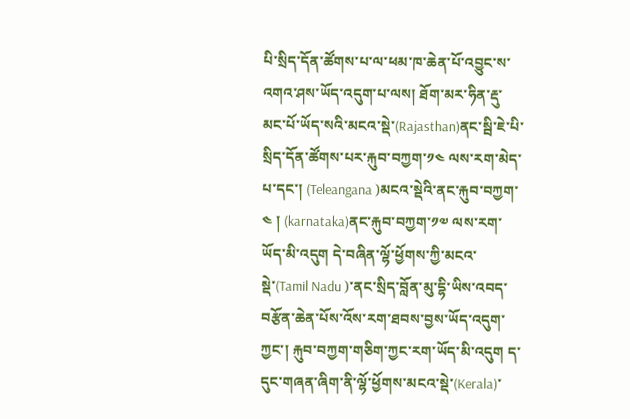པི་སྲིད་དོན་ཚོགས་པ་ལ་ཕམ་ཁ་ཆེན་པོ་འབྱུང་ས་འགའ་ཤས་ཡོད་འདུག་པ་ལས། ཐོག་མར་ཧིན་རྡུ་མང་པོ་ཡོད་སའི་མངའ་སྡེ་(Rajasthan)ནང་སྦི་ཇེ་པི་སྲིད་དོན་ཚོགས་པར་རྐུབ་བཀྱག་༡༤ ལས་རག་མེད་པ་དང་། (Teleangana )མངའ་སྡེའི་ནང་རྐུབ་བཀྱག་༤ ། (karnataka)ནང་རྐུབ་བཀྱག་༡༧ ལས་རག་ཡོད་མི་འདུག དེ་བཞིན་ལྷོ་ཕྱོགས་ཀྱི་མངའ་སྡེ་(Tamil Nadu )་ནང་སྲིད་བློན་མུ་དྷི་ཡིས་འབད་བརྩོན་ཆེན་པོས་འོས་རག་ཐབས་བྱས་ཡོད་འདུག་ཀྱང་། རྐུབ་བཀྱག་གཅིག་ཀྱང་རག་ཡོད་མི་འདུག ད་དུང་གཞན་ཞིག་ནི་ལྷོ་ཕྱོགས་མངའ་སྡེ་(Kerala)་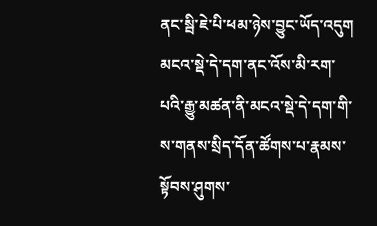ནང་སྦི་ཇེ་པི་ཕམ་ཉེས་བྱུང་ཡོད་འདུག མངའ་སྡེ་དེ་དག་ནང་འོས་མི་རག་པའི་རྒྱུ་མཚན་ནི་མངའ་སྡེ་དེ་དག་གི་ས་གནས་སྲིད་དོན་ཚོགས་པ་རྣམས་སྟོབས་ཤུགས་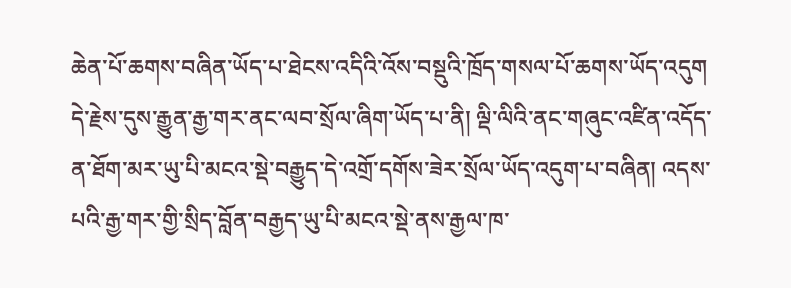ཆེན་པོ་ཆགས་བཞིན་ཡོད་པ་ཐེངས་འདིའི་འོས་བསྡུའི་ཁྲོད་གསལ་པོ་ཆགས་ཡོད་འདུག དེ་རྗེས་དུས་རྒྱུན་རྒྱ་གར་ནང་ལབ་སྲོལ་ཞིག་ཡོད་པ་ནི། ལྡི་ལིའི་ནང་གཞུང་འཛིན་འདོད་ན་ཐོག་མར་ཡུ་པི་མངའ་སྡེ་བརྒྱུད་དེ་འགྲོ་དགོས་ཟེར་སྲོལ་ཡོད་འདུག་པ་བཞིན། འདས་པའི་རྒྱ་གར་གྱི་སྲིད་བློན་བརྒྱད་ཡུ་པི་མངའ་སྡེ་ནས་རྒྱལ་ཁ་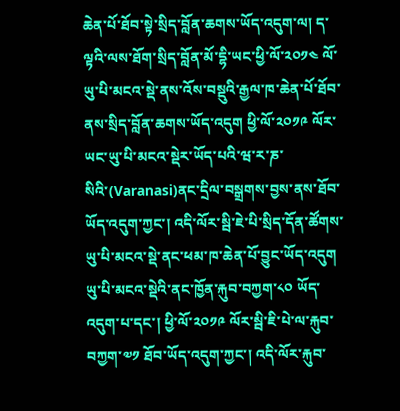ཆེན་པོ་ཐོབ་སྟེ་སྲིད་བློན་ཆགས་ཡོད་འདུག་ལ། ད་ལྟའི་ལས་ཐོག་སྲིད་བློན་མོ་དྷི་ཡང་ཕྱི་ལོ་༢༠༡༤ ལོ་ཡུ་པི་མངའ་སྡེ་ནས་འོས་བསྡུའི་རྒྱལ་ཁ་ཆེན་པོ་ཐོབ་ནས་སྲིད་བློན་ཆགས་ཡོད་འདུག ཕྱི་ལོ་༢༠༡༩ ལོར་ཡང་ཡུ་པི་མངའ་སྡེར་ཡོད་པའི་ཝ་ར་ཎ་སིའི་(Varanasi)ནང་དྲིལ་བསྒྲགས་བྱས་ནས་ཐོབ་ཡོད་འདུག་ཀྱང་། འདི་ལོར་སྦི་ཇེ་པི་སྲིད་དོན་ཚོགས་ཡུ་པི་མངའ་སྡེ་ནང་ཕམ་ཁ་ཆེན་པོ་བྱུང་ཡོད་འདུག ཡུ་པི་མངའ་སྡེའི་ནང་ཁྱོན་རྐུབ་བཀྱག་༨༠ ཡོད་འདུག་པ་དང་། ཕྱི་ལོ་༢༠༡༩ ལོར་སྦི་ཇི་པེ་ལ་རྐུབ་བཀྱག་༧༡ ཐོབ་ཡོད་འདུག་ཀྱང་། འདི་ལོར་རྐུབ་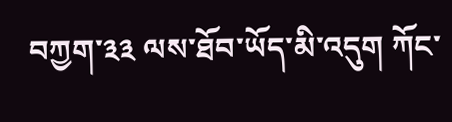བཀྱག་༣༣ ལས་ཐོབ་ཡོད་མི་འདུག ཀོང་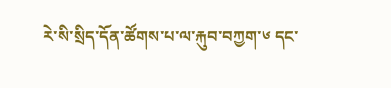རེ་སི་སྲིད་དོན་ཚོགས་པ་ལ་རྐུབ་བཀྱག་༦ དང་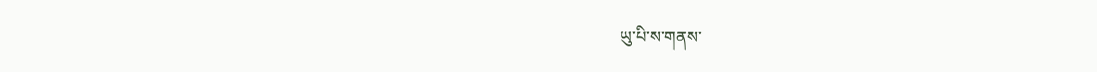ཡུ་པི་ས་གནས་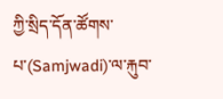ཀྱི་སྲིད་དོན་ཚོགས་པ་(Samjwadi)་ལ་རྐུབ་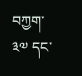བཀྱག་༣༧ དང་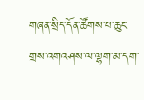གཞན་སྲིད་དོན་ཚོགས་པ་ཆུང་གྲས་འགའཤས་ལ་ལྷག་མ་དག་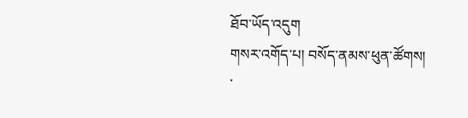ཐོབ་ཡོད་འདུག
གསར་འགོད་པ། བསོད་ནམས་ཕུན་ཚོགས།
་